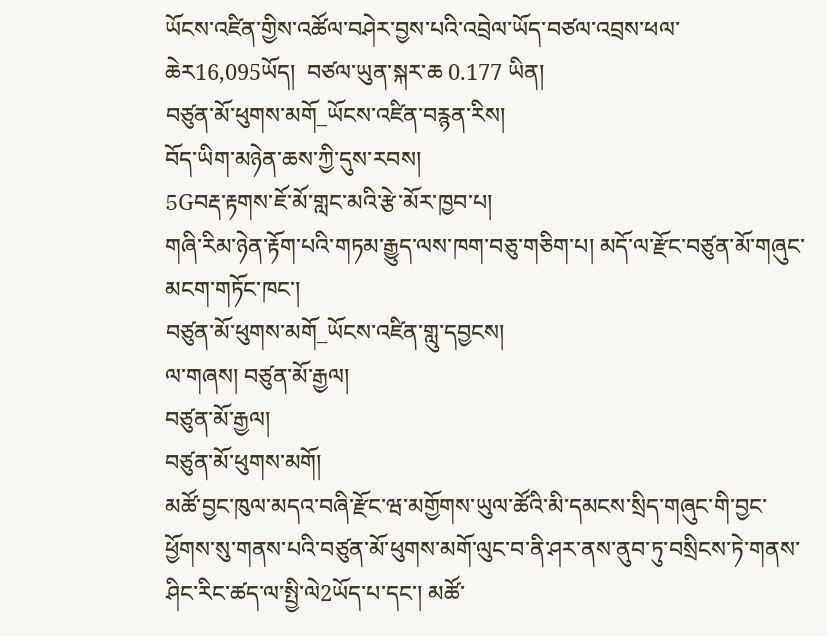ཡོངས་འཛིན་གྱིས་འཚོལ་བཤེར་བྱས་པའི་འབྲེལ་ཡོད་བཙལ་འབྲས་ཕལ་ཆེར16,095ཡོད།  བཙལ་ཡུན་སྐར་ཆ 0.177 ཡིན།
བཙུན་མོ་ཕུགས་མགོ_ཡོངས་འཛིན་བརྙན་རིས།
བོད་ཡིག་མཉེན་ཆས་ཀྱི་དུས་རབས།
5Gབརྡ་རྟགས་ཇོ་མོ་གླང་མའི་རྩེ་མོར་ཁྱབ་པ།
གཞི་རིམ་ཉེན་རྟོག་པའི་གཏམ་རྒྱུད་ལས་ཁག་བཅུ་གཅིག་པ། མདོ་ལ་རྫོང་བཙུན་མོ་གཞུང་མངག་གཏོང་ཁང་།
བཙུན་མོ་ཕུགས་མགོ_ཡོངས་འཛིན་གླུ་དབྱངས།
ལ་གཞས། བཙུན་མོ་རྒྱལ།
བཙུན་མོ་རྒྱལ།
བཙུན་མོ་ཕུགས་མགོ།
མཚོ་བྱང་ཁུལ་མདའ་བཞི་རྫོང་ཝ་མགྱོགས་ཡུལ་ཚོའི་མི་དམངས་སྲིད་གཞུང་གི་བྱང་ཕྱོགས་སུ་གནས་པའི་བཙུན་མོ་ཕུགས་མགོ་ལུང་བ་ནི་ཤར་ནས་ནུབ་ཏུ་བསྲིངས་ཏེ་གནས་ཤིང་རིང་ཚད་ལ་སྤྱི་ལེ2ཡོད་པ་དང་། མཚོ་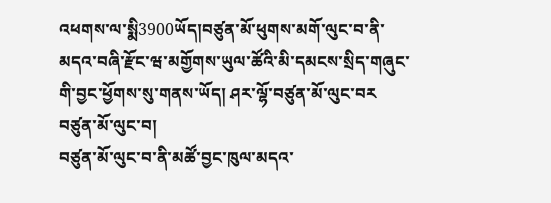འཕགས་ལ་སྨི3900ཡོད།བཙུན་མོ་ཕུགས་མགོ་ལུང་བ་ནི་མདའ་བཞི་རྫོང་ཝ་མགྱོགས་ཡུལ་ཚོའི་མི་དམངས་སྲིད་གཞུང་གི་བྱང་ཕྱོགས་སུ་གནས་ཡོད། ཤར་ལྷོ་བཙུན་མོ་ལུང་བར
བཙུན་མོ་ལུང་བ།
བཙུན་མོ་ལུང་བ་ནི་མཚོ་བྱང་ཁུལ་མདའ་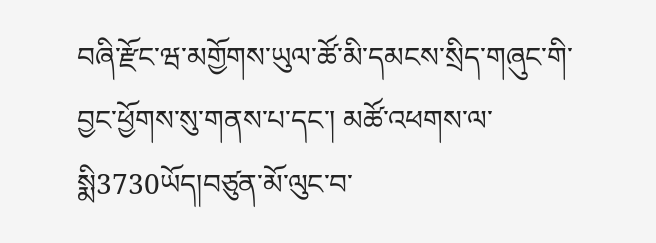བཞི་རྫོང་ཝ་མགྱོགས་ཡུལ་ཚོ་མི་དམངས་སྲིད་གཞུང་གི་བྱང་ཕྱོགས་སུ་གནས་པ་དང་། མཚོ་འཕགས་ལ་སྨི3730ཡོད།བཙུན་མོ་ལུང་བ་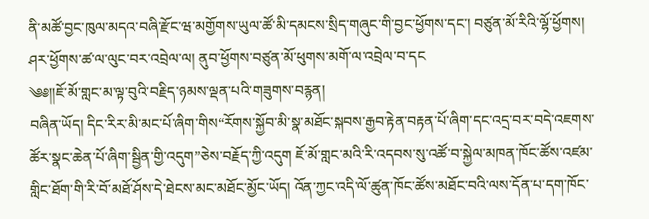ནི་མཚོ་བྱང་ཁུལ་མདའ་བཞི་རྫོང་ཝ་མགྱོགས་ཡུལ་ཚོ་མི་དམངས་སྲིད་གཞུང་གི་བྱང་ཕྱོགས་དང་། བཙུན་མོ་རིའི་ལྷོ་ཕྱོགས། ཤར་ཕྱོགས་ཚ་ལ་ལུང་བར་འབྲེལ་ལ། ནུབ་ཕྱོགས་བཙུན་མོ་ཕུགས་མགོ་ལ་འབྲེལ་བ་དང
༄༅།།ཇོ་མོ་གླང་མ་ལྟ་བུའི་བརྗིད་ཉམས་ལྡན་པའི་གཟུགས་བརྙན།
བཞིན་ཡོད། དིང་རིར་མི་མང་པོ་ཞིག་གིས“རོགས་སྐྱོབ་མི་སྣ་མཐོང་སྐབས་རྒྱབ་རྟེན་བརྟན་པོ་ཞིག་དང་འདྲ་བར་བདེ་འཇགས་ཚོར་སྣང་ཆེན་པོ་ཞིག་སྦྱིན་གྱི་འདུག”ཅེས་བརྗོད་ཀྱི་འདུག ཇོ་མོ་གླང་མའི་རི་འདབས་སུ་འཚོ་བ་སྐྱེལ་མཁན་ཁོང་ཚོས་འཛམ་གླིང་ཐོག་གི་རི་བོ་མཐོ་ཤོས་དེ་ཐེངས་མང་མཐོང་མྱོང་ཡོད། འོན་ཀྱང་འདི་ལོ་ཚུན་ཁོང་ཚོས་མཐོང་བའི་ལས་དོན་པ་དག་ཁོང་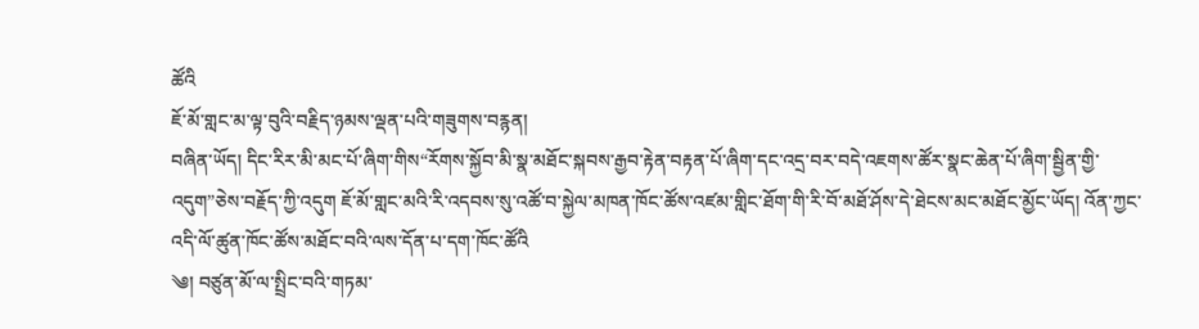ཚོའི
ཇོ་མོ་གླང་མ་ལྟ་བུའི་བརྗིད་ཉམས་ལྡན་པའི་གཟུགས་བརྙན།
བཞིན་ཡོད། དིང་རིར་མི་མང་པོ་ཞིག་གིས“རོགས་སྐྱོབ་མི་སྣ་མཐོང་སྐབས་རྒྱབ་རྟེན་བརྟན་པོ་ཞིག་དང་འདྲ་བར་བདེ་འཇགས་ཚོར་སྣང་ཆེན་པོ་ཞིག་སྦྱིན་གྱི་འདུག”ཅེས་བརྗོད་ཀྱི་འདུག ཇོ་མོ་གླང་མའི་རི་འདབས་སུ་འཚོ་བ་སྐྱེལ་མཁན་ཁོང་ཚོས་འཛམ་གླིང་ཐོག་གི་རི་བོ་མཐོ་ཤོས་དེ་ཐེངས་མང་མཐོང་མྱོང་ཡོད། འོན་ཀྱང་འདི་ལོ་ཚུན་ཁོང་ཚོས་མཐོང་བའི་ལས་དོན་པ་དག་ཁོང་ཚོའི
༄། བཙུན་མོ་ལ་སྤྲིང་བའི་གཏམ་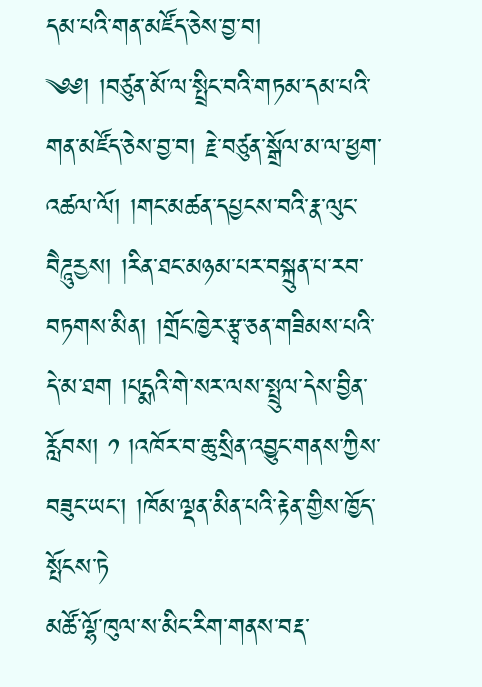དམ་པའི་གན་མཛོད་ཅེས་བྱ་བ།
༄༅། །བཙུན་མོ་ལ་སྤྲིང་བའི་གཏམ་དམ་པའི་གན་མཛོད་ཅེས་བྱ་བ། རྗེ་བཙུན་སྒྲོལ་མ་ལ་ཕྱག་འཚལ་ལོ། །གང་མཚན་དཔྱངས་བའི་རྣ་ལུང་བཻཌཱུརྱས། །རིན་ཐང་མཉམ་པར་བསྐྲུན་པ་རབ་བཏགས་མིན། །གྲོང་ཁྱེར་རྩྭ་ཅན་གཟིམས་པའི་དེ་མ་ཐག །པདྨའི་གེ་སར་ལས་སྤྲུལ་དེས་བྱིན་རློབས། ༡ །འཁོར་བ་ཆུ་སྲིན་འབྱུང་གནས་ཀྱིས་བཟུང་ཡང་། །ཁོམ་ལྡན་མིན་པའི་རྟེན་གྱིས་ཁྱོད་སྤོངས་ཏེ
མཚོ་ལྷོ་ཁུལ་ས་མིང་རིག་གནས་བརྡ་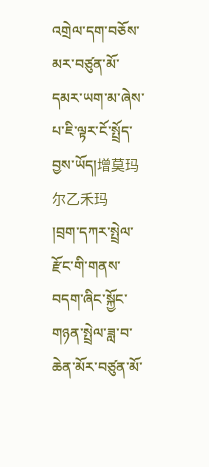འགྲེལ་དག་བཅོས་མར་བཙུན་མོ་དམར་ཡག་མ་ཞེས་པ་ཇི་ལྟར་ངོ་སྤྲོད་བྱས་ཡོད།增莫玛尔乙禾玛
།བྲག་དཀར་སྤྲེལ་རྫོང་གི་གནས་བདག་ཞིང་སྐྱོང་གཉན་སྤྲེལ་ཟླ་བ་ཆེན་མོར་བཙུན་མོ་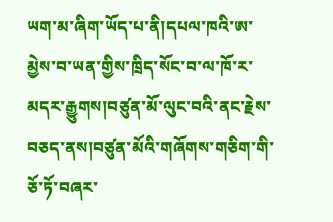ཡག་མ་ཞིག་ཡོད་པ་ནི།དཔལ་ཁའི་ཨ་མྱེས་བ་ཡན་གྱིས་ཁྲིད་སོང་བ་ལ་ཁོ་ར་མདར་རྒྱུགས།བཙུན་མོ་ལུང་བའི་ནང་རྗེས་བཅད་ནས།བཙུན་མོའི་གཞོགས་གཅིག་གི་ཅོ་ཏོ་བཞར་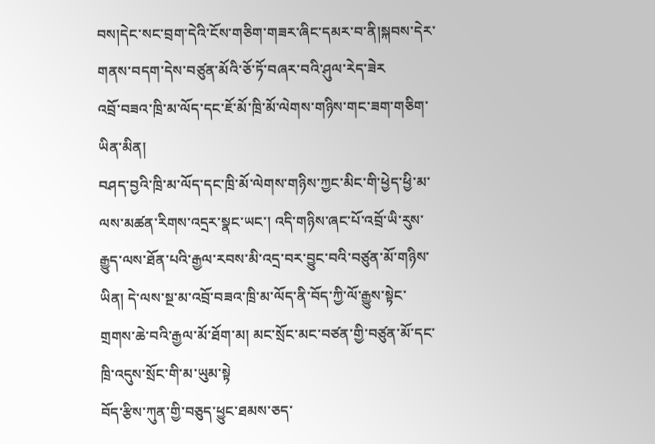བས།དེང་སང་བྲག་དེའི་ངོས་གཅིག་གཟར་ཞིང་དམར་བ་ནི།སྐབས་དེར་གནས་བདག་དེས་བཙུན་མོའི་ཅོ་ཏོ་བཞར་བའི་ཤུལ་རེད་ཟེར
འབྲོ་བཟའ་ཁྲི་མ་ལོད་དང་ཇོ་མོ་ཁྲི་མོ་ལེགས་གཉིས་གང་ཟག་གཅིག་ཡིན་མིན།
བཤད་བྱའི་ཁྲི་མ་ལོད་དང་ཁྲི་མོ་ལེགས་གཉིས་ཀྱང་མིང་གི་ཕྱེད་ཕྱི་མ་ལས་མཚན་རིགས་འདྲར་སྣང་ཡང་། འདི་གཉིས་ཞང་པོ་འབྲོ་ཡི་རུས་རྒྱུད་ལས་ཐོན་པའི་རྒྱལ་རབས་མི་འདྲ་བར་བྱུང་བའི་བཙུན་མོ་གཉིས་ཡིན། དེ་ལས་སྔ་མ་འབྲོ་བཟའ་ཁྲི་མ་ལོད་ནི་བོད་ཀྱི་ལོ་རྒྱུས་སྟེང་གྲགས་ཆེ་བའི་རྒྱལ་མོ་ཐོག་མ། མང་སྲོང་མང་བཙན་གྱི་བཙུན་མོ་དང་ཁྲི་འདུས་སྲོང་གི་མ་ཡུམ་སྟེ
བོད་རྩིས་ཀུན་གྱི་བཅུད་ཕྱུང་ཐམས་ཅད་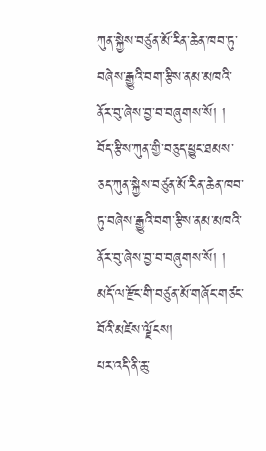ཀུན་སྐྱེས་བཙུན་མོ་རིན་ཆེན་ཁབ་ཏུ་བཞེས་རྒྱུའི་བག་རྩིས་ནམ་མཁའི་ནོར་བུ་ཞེས་བྱ་བ་བཞུགས་སོ། །
བོད་རྩིས་ཀུན་གྱི་བཅུད་ཕྱུང་ཐམས་ཅད་ཀུན་སྐྱེས་བཙུན་མོ་རིན་ཆེན་ཁབ་ཏུ་བཞེས་རྒྱུའི་བག་རྩིས་ནམ་མཁའི་ནོར་བུ་ཞེས་བྱ་བ་བཞུགས་སོ། །
མདོ་ལ་རྫོང་གི་བཙུན་མོ་གཞོང་གཙང་བོའི་མཛེས་ལྗོངས།
པར་འདི་ནི་ཆུ་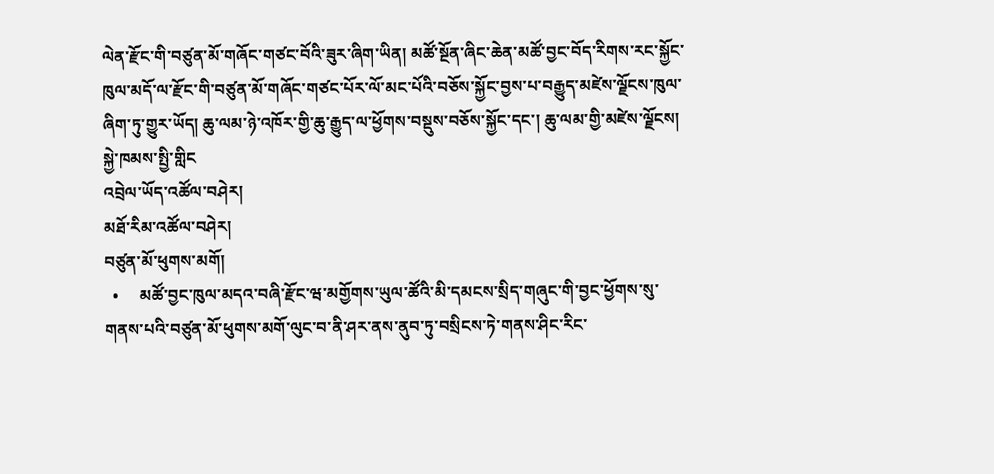ལེན་རྫོང་གི་བཙུན་མོ་གཞོང་གཙང་བོའི་ཟུར་ཞིག་ཡིན། མཚོ་སྔོན་ཞིང་ཆེན་མཚོ་བྱང་བོད་རིགས་རང་སྐྱོང་ཁུལ་མདོ་ལ་རྫོང་གི་བཙུན་མོ་གཞོང་གཙང་པོར་ལོ་མང་པོའི་བཅོས་སྐྱོང་བྱས་པ་བརྒྱུད་མཛེས་ལྗོངས་ཁུལ་ཞིག་ཏུ་གྱུར་ཡོད། ཆུ་ལམ་ཉེ་འཁོར་གྱི་ཆུ་རྒྱུད་ལ་ཕྱོགས་བསྡུས་བཅོས་སྐྱོང་དང་། ཆུ་ལམ་གྱི་མཛེས་ལྗོངས། སྐྱེ་ཁམས་སྤྱི་གླིང
འབྲེལ་ཡོད་འཚོལ་བཤེར།
མཐོ་རིམ་འཚོལ་བཤེར།
བཙུན་མོ་ཕུགས་མགོ།
  •     མཚོ་བྱང་ཁུལ་མདའ་བཞི་རྫོང་ཝ་མགྱོགས་ཡུལ་ཚོའི་མི་དམངས་སྲིད་གཞུང་གི་བྱང་ཕྱོགས་སུ་གནས་པའི་བཙུན་མོ་ཕུགས་མགོ་ལུང་བ་ནི་ཤར་ནས་ནུབ་ཏུ་བསྲིངས་ཏེ་གནས་ཤིང་རིང་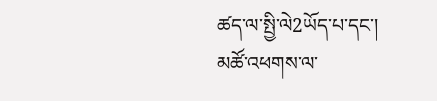ཚད་ལ་སྤྱི་ལེ2ཡོད་པ་དང་། མཚོ་འཕགས་ལ་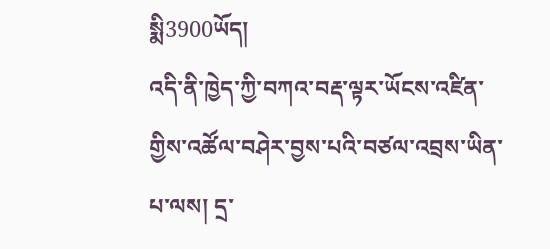སྨི3900ཡོད།
འདི་ནི་ཁྱེད་ཀྱི་བཀའ་བརྡ་ལྟར་ཡོངས་འཛིན་གྱིས་འཚོལ་བཤེར་བྱས་པའི་བཙལ་འབྲས་ཡིན་པ་ལས། དྲ་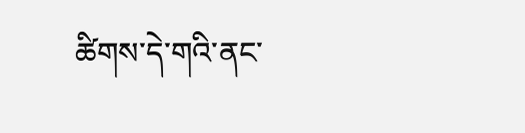ཚིགས་དེ་གའི་ནང་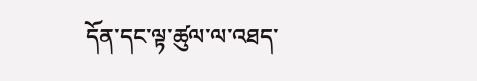དོན་དང་ལྟ་ཚུལ་ལ་འཐད་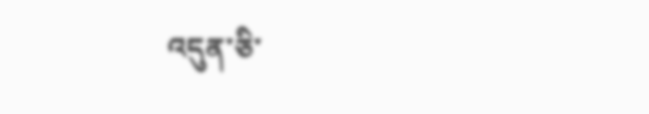འདུན་ཅི་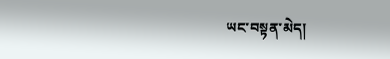ཡང་བསྟན་མེད།